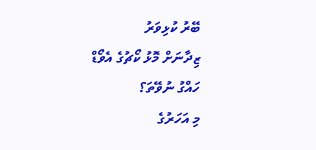ބޭރު ކުޅިވަރު
ޒިދާނަށް މޮޅު ކޯޗުގެ އެވޯޑް ހައްގު ނުވޭތަ؟
މި އަހަރުގެ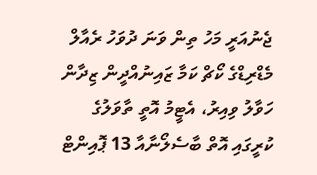ޖެނުއަރީ މަހު ތިން ވަނަ ދުވަހު ރެއާލް މެޑްރިޑްގެ ކޯޗް ކަމާ ޒައިނުއްދީން ޒިދާން ހަވާލު ވިއިރު، އެޓީމު އޮތީ ތާވަލުގެ ކުރީގައި އޮތް ބާސެލޯނާއާ 13 ޕޮއިންޓް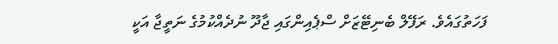ފަހަތުގައެވެ. ރަފޭލް ބެނިޓޭޒަށް ސްޕެއިންގައި ޖާދޫ ނުދެއްކުމުގެ ނަތީޖާ އަކީ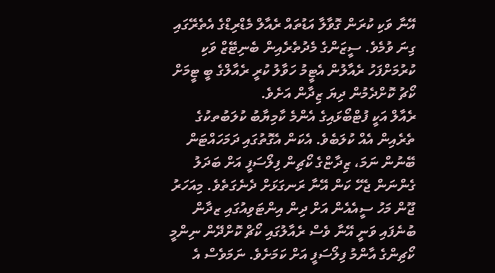އޭނާ ވަކި ކުރަން ގޮވާލާ އަޑުތައް ރެއާލް މެޑްރިޑްގެ އެތެރޭގައި ގިނަ ވުމެވެ. ސީޒަންގެ މެދުތެރެއިން ބެނިޓޭޒް ވަކި ކުރުމަށްފަހު ރެއާލުން އެޓީމު ހަވާލު ކުރީ ރެއާލްގެ ބީ ޓީމަށް ކޯޗު ކޮށްދެމުން ދިޔަ ޒިދާން އަށެވެ.
ރެއާލް އަކީ ފުޓްބޯޅައިގެ އެންމެ ކާމިޔާބު ކުލަބުތކުގެ ތެރެއިން އެއް ކުލަބެވެ. އެކަން އެގޮތުގައި ދަމަހައްޓަން ބޭނުން ނަމަ، ޒިދާޏްގެ ކޯޗިން ފިލޯސަފީ އަށް ބަދަލު ގެންނަން ޖެހޭ ކަން އޭނާ ރަނގަޅަށް ދެނެގަތެވެ. މިއަހަރު ޖޫން މަހު ސީއެއެން އަށް ދިން އިންޓަވިއުގައި ޒދާން ބުނެފައި ވަނީ އޭނާ ވެސް ރެއާލުގައި ކޯޗް ކޮށްދޭން ނިންމީ ކޯޗިންގެ އާންމު ފިލޯސަފީ އަށް ކަމަށެވެ. ނަމަވެސް އެ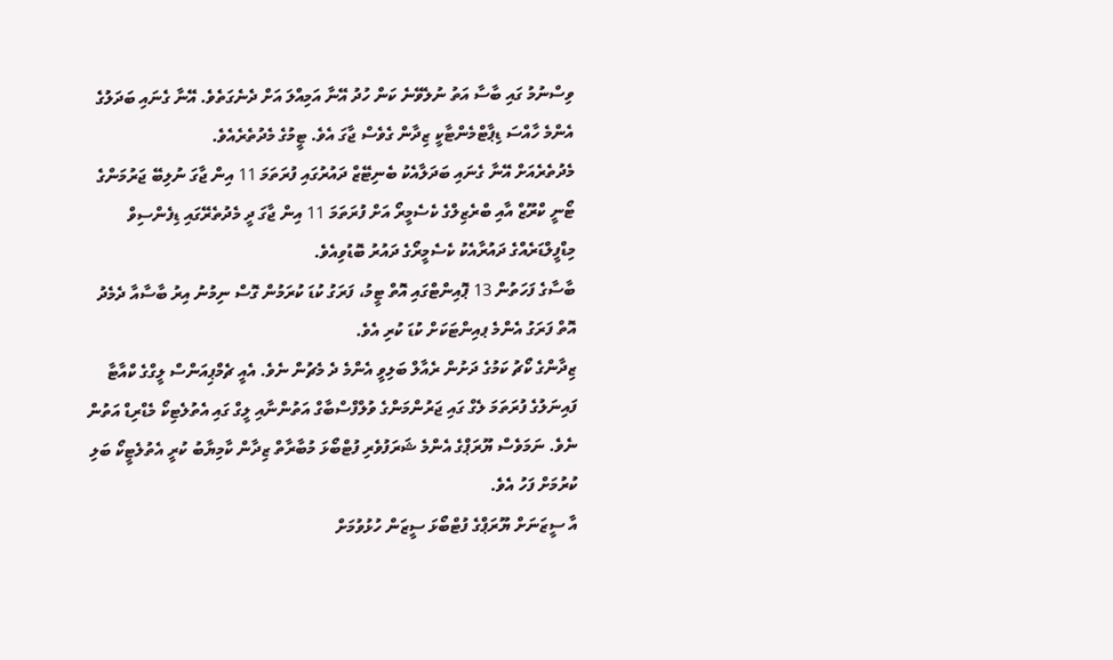ވިސްނުމު ގައި ބާސާ އަތު ނުލެވޭނެ ކަން ހުދު އޭނާ އަމިއްލަ އަށް ދެނެގަތެވެ. އޭނާ ގެނައި ބަދަލުގެ އެންމެ ހާއްސަ ޑިޕާޓްމެންޓާކީ ޒިދާން ގެވެސް ޖާގަ އެވެ. ޓީމުގެ މެދުތެރެއެވެ.
މެދުތެރެއަށް އޭނާ ގެނައި ބަދަލާއެކު ބެނިޓޭޒް ދައުރުގައި ފުރަތަމަ 11 އިން ޖާގަ ނުލިބޭ ޖަރުމަންގެ ޓޯނީ ކްރޫޒް އާއި ބްރެޒިލްގެ ކެސެމީރޯ އަށް ފުރަތަމަ 11 އިން ޖާގަ ދީ މެދުތެރޭގައި ޑިފެންސިވް މިޑްފީލްޑަރެއްގެ ދައުރާއެކު ކެސެމީރޯގެ ދައުރު ބޮޑުވިއެވެ.
ބާސާގެ ފަހަތުން 13 ޕޮއިންޓްގައި އޮތް ޓީމު، ފަރަގު ކުޑަ ކުރަމުން ގޮސް ނިމުނު އިރު ބާސާއާ ދެމެދު އޮތް ފަރަގު އެންމެ ޕއިންޓަކަށް ކުޑަ ކުރި އެވެ.
ޒިދާންގެ ކޯޗު ކަމުގެ ދަށުން ރެއާލް ބަލިވީ އެންމެ ދެ މެޗުން ނެވެ. އެއީ ޗެމްޕިއަންސް ލީގްގެ ކްއާޓާ ފައިނަލުގެ ފުރަތަމަ ލެގް ގައި ޖަރުންމަންގެ ވުލްފްސްބާގް އަތުންނާއި ލީގް ގައި އެތުލެޓިކޯ މެޑްރިޑް އަތުން ނެވެ. ނަމަވެސް ޔޫރަޕްގެ އެންމެ ޝަރަފުވެރި ފުޓްބޯޅަ މުބާރާތް ޒިދާން ކާމިޔާބު ކުރީ އެތުލެޓީކޯ ބަލި ކުރުމަށް ފަހު އެވެ.
އާ ސީޒަނަށް ޔޫރަޕްގެ ފުޓްބޯޅަ ސީޒަން ހުޅުވުމަށް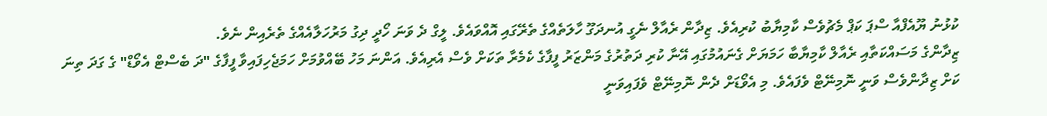ކުޅުނު ޔޫއެފްއާ ސްޕަ ކަޕް މެޗުވެސް ކާމިޔާބު ކުރިއެވެ. ޒިދާން ރެއާލް ނެގީ އުނދަގޫ ހާލަތެއްގެ ތެރޭގައި އޮއްވައެވެ. ލީގް ދެ ވަނަ ހޯދީ ދިގު މަރުހަލާއެއްގެ ތެރެއިން ނެވެ.
ޒިދާންގެ މަސައްކަތާއި ރެއާލް ކާމިޔާބާ ހަމަޔަށް ގެނައުމުގައި އޭނާ ކުރި ދަތުރުގެ މަންޒަރު ފީފާގެ ކެމެރާ ތަކަށް ވެސް އެރިއެވެ. އަންނަ މަހު ބޭއްވުމަށް ހަމަޖެހިފައިވާ ފީފާގެ "ދަ ބެސްޓް އެވޯޑް" ގެ ގަދަ ތިނަ ކަށް ޒިދާންވެސް ވަނީ ނޮމިނޭޓް ވެފައެވެ. މި އެވޯޑަށް ދެން ނޮމިނޭޓް ވެފައިވަނީ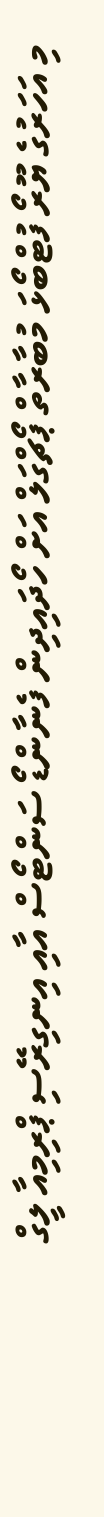މި އަހަރުގެ ޔޫރޯ ފުޓްބޯޅަ މުބާރާތް ޕޯޗްގަލް އަށް ހޯދައިދިން ފެނާންޑޯ ސަންޓޯސް އާއި އިނގިރޭސި ޕްރިމިއާ ލީގް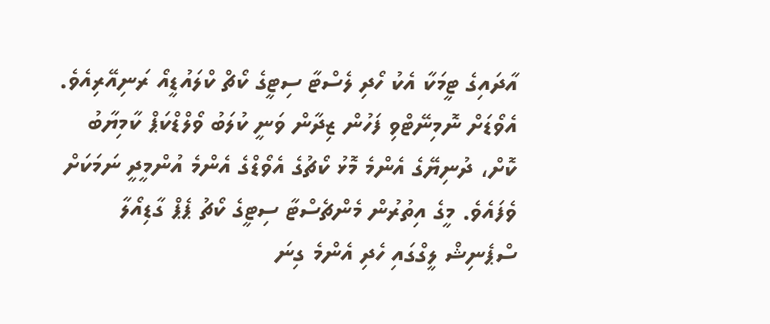އާދައިގެ ޓީމަކާ އެކު ހޯދި ލެސްޓާ ސިޓީގެ ކޯޗް ކްލައުޑީއޯ ރަނިއޭރިއެވެ.
އެވޯޑަށް ނޮމިނޭޓްވި ފަހުން ޒިދާން ވަނީ ކުލަބު ވޯލްޑްކަޕް ކާމިޔާބު ކޮށް، ދުނިޔޭގެ އެންމެ މޮޅު ކޯޗުގެ އެވޯޑްގެ އެންމެ އުންމީދީ ނަމަކަށް ވެފައެވެ. މީގެ އިތުރުން މެންޗެސްޓާ ސިޓީގެ ކޯޗު ޕެޕް ގާޑިއޯލާ ސްޕެނިޝް ލީގްގައި ހެދި އެންމެ ގިނަ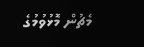މެޗުން މޮޅުވުމުގެ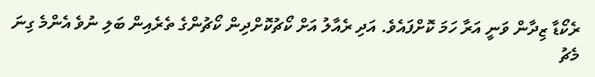ރެކޯޑާ ޒިދާން ވަނީ އަރާ ހަމަ ކޮށްފައެވެ. އަދި ރެއާލު އަށް ކޯޗުކޮށްދިން ކޯޗުންގެ ތެރެއިން ބަލި ނުވެ އެންމެ ގިނަ މެޗު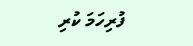ފުރިހަމަ ކުރި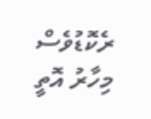ރެކޮޑުވެސް މިހާރު އޮތީ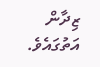ޒިދާން އަތުގައެވެ.